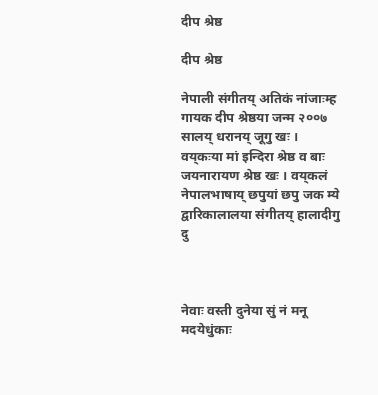दीप श्रेष्ठ

दीप श्रेष्ठ

नेपाली संगीतय्‌ अतिकं नांजाःम्ह गायक दीप श्रेष्ठया जन्म २००७ सालय्‌ धरानय्‌ जूगु खः । वय्‌कःया मां इन्दिरा श्रेष्ठ व बाः जयनारायण श्रेष्ठ खः । वय्‌कलं नेपालभाषाय्‌ छपुयां छपु जक म्ये द्वारिकालालया संगीतय्‌ हालादीगु दु



नेवाः वस्ती दुनेया सुं नं मनू मदयेधुंकाः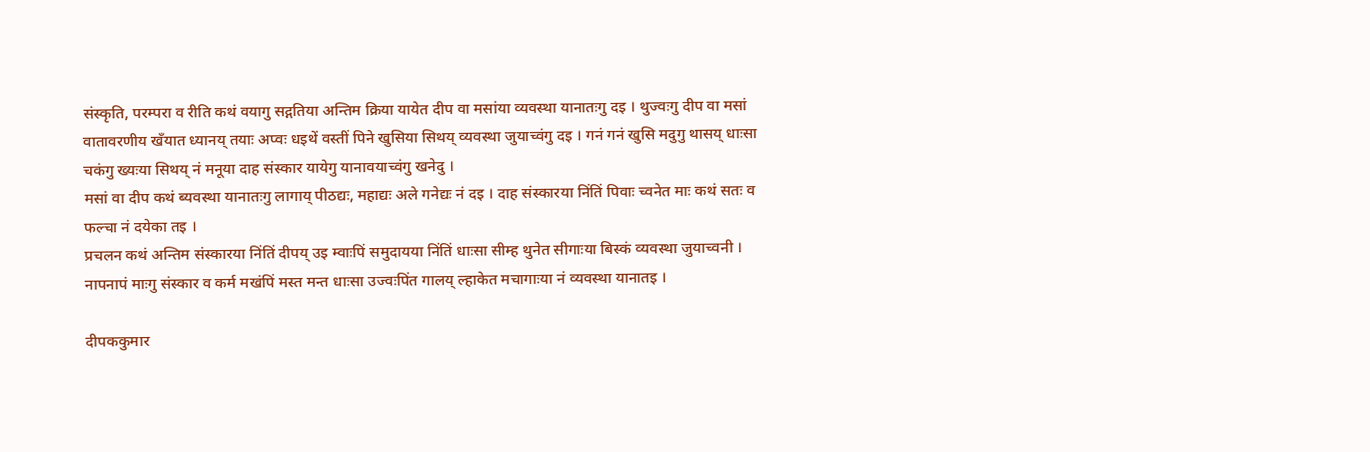संस्कृति, परम्परा व रीति कथं वयागु सद्गतिया अन्तिम क्रिया यायेत दीप वा मसांया व्यवस्था यानातःगु दइ । थुज्वःगु दीप वा मसां वातावरणीय खँयात ध्यानय् तयाः अप्वः धइथें वस्तीं पिने खुसिया सिथय् व्यवस्था जुयाच्वंगु दइ । गनं गनं खुसि मदुगु थासय् धाःसा चकंगु ख्यःया सिथय् नं मनूया दाह संस्कार यायेगु यानावयाच्वंगु खनेदु ।
मसां वा दीप कथं ब्यवस्था यानातःगु लागाय् पीठद्यः, महाद्यः अले गनेद्यः नं दइ । दाह संस्कारया निंतिं पिवाः च्वनेत माः कथं सतः व फल्चा नं दयेका तइ ।
प्रचलन कथं अन्तिम संस्कारया निंतिं दीपय् उइ म्वाःपिं समुदायया निंतिं धाःसा सीम्ह थुनेत सीगाःया बिस्कं व्यवस्था जुयाच्वनी । नापनापं माःगु संस्कार व कर्म मखंपिं मस्त मन्त धाःसा उज्वःपिंत गालय् ल्हाकेत मचागाःया नं व्यवस्था यानातइ ।

दीपककुमार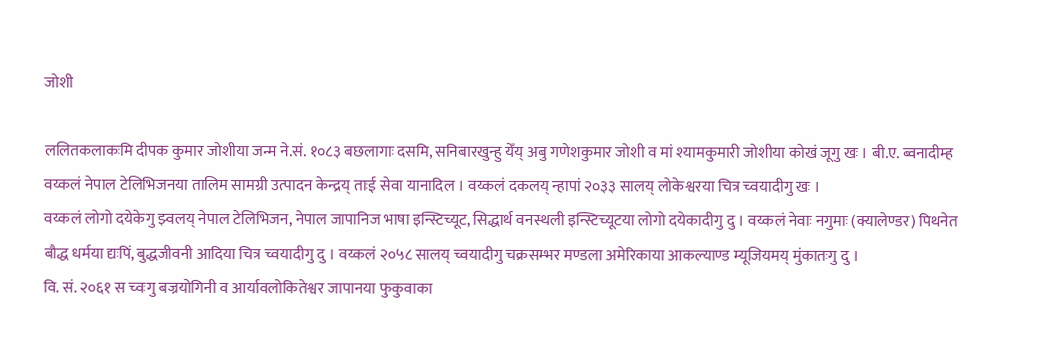जोशी

ललितकलाकःमि दीपक कुमार जोशीया जन्म ने.सं. १०८३ बछलागाः दसमि, सनिबारखुन्हु येँय् अबु गणेशकुमार जोशी व मां श्यामकुमारी जोशीया कोखं जूगु खः । बी.ए. ब्वनादीम्ह वय्कलं नेपाल टेलिभिजनया तालिम सामग्री उत्पादन केन्द्रय् ताःई सेवा यानादिल । वय्कलं दकलय् न्हापां २०३३ सालय् लोकेश्वरया चित्र च्वयादीगु खः ।
वय्कलं लोगो दयेकेगु झ्वलय् नेपाल टेलिभिजन, नेपाल जापानिज भाषा इन्स्टिच्यूट, सिद्धार्थ वनस्थली इन्स्टिच्यूटया लोगो दयेकादीगु दु । वय्कलं नेवाः नगुमाः (क्यालेण्डर) पिथनेत बौद्ध धर्मया द्यःपिं, बुद्धजीवनी आदिया चित्र च्वयादीगु दु । वय्कलं २०५८ सालय् च्वयादीगु चक्रसम्भर मण्डला अमेरिकाया आकल्याण्ड म्यूजियमय् मुंकातःगु दु ।
वि. सं. २०६१ स च्वःगु बज्रयोगिनी व आर्यावलोकितेश्वर जापानया फुकुवाका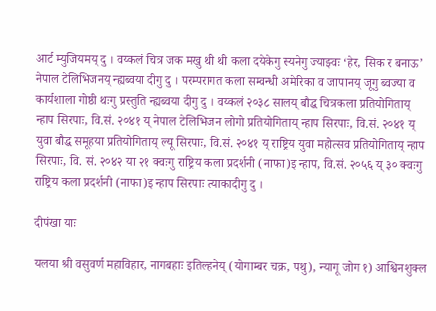आर्ट म्युजियमय् दु । वय्कलं चित्र जक मखु थी थी कला दयेकेगु स्यनेगु ज्याझ्वः ‘हेर, सिक र बनाऊ’ नेपाल टेलिभिजनय् न्ह्यब्वया दीगु दु । परम्परागत कला सम्वन्धी अमेरिका व जापानय् जूगु ब्वज्या व कार्यशाला गोष्ठी थःगु प्रस्तुति न्ह्यब्वया दीगु दु । वय्कलं २०३८ सालय् बौद्ध चित्रकला प्रतियोगिताय् न्हाप सिरपाः, वि.सं. २०४१ य् नेपाल टेलिभिजन लोगो प्रतियोगिताय् न्हाप सिरपाः, वि.सं. २०४१ य् युवा बौद्ध समूहया प्रतियोगिताय् ल्यू सिरपाः, वि.सं. २०४१ य् राष्ट्रिय युवा महोत्सव प्रतियोगिताय् न्हाप सिरपाः, वि. सं. २०४२ या २१ क्वःगु राष्ट्रिय कला प्रदर्शनी (नाफा)इ न्हाप, वि.सं. २०५६ य् ३० क्वःगु राष्ट्रिय कला प्रदर्शनी (नाफा)इ न्हाप सिरपाः त्याकादीगु दु ।

दीपंखा याः

यलया श्री वसुवर्ण महाविहार, नागबहाः इतिल्हनेय् (योगाम्बर चक्र, पथु), न्यागू जोग १) आश्विनशुक्ल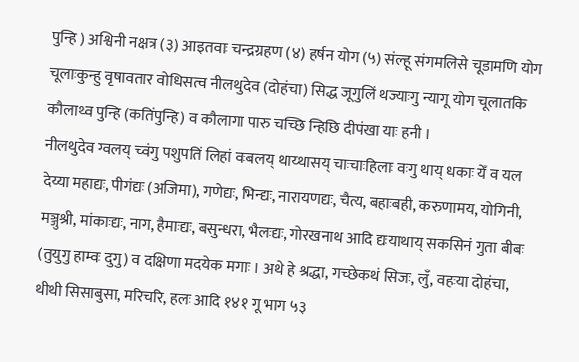पुन्हि ) अश्विनी नक्षत्र (३) आइतवाः चन्द्रग्रहण (४) हर्षन योग (५) संल्हू संगमलिसे चूडामणि योग चूलाःकुन्हु वृषावतार वोधिसत्व नीलथुदेव (दोहंचा) सिद्ध जूगुलिं थज्याःगु न्यागू योग चूलातकि कौलाथ्व पुन्हि (कतिंपुन्हि) व कौलागा पारु चच्छि न्हिछि दीपंखा याः हनी ।
नीलथुदेव ग्वलय् च्वंगु पशुपतिं लिहां वःबलय् थाय्थासय् चाःचाःहिलाः वःगु थाय् धकाः येँ व यल देय्या महाद्यः, पीगंद्यः (अजिमा), गणेद्यः, भिन्द्यः, नारायणद्यः, चैत्य, बहाःबही, करुणामय, योगिनी, मञ्जुश्री, मांकाःद्यः, नाग, हैमाःद्यः, बसुन्धरा, भैलःद्यः, गोरखनाथ आदि द्यःयाथाय् सकसिनं गुता बीबः (तुयुगु हाम्वः दुगु) व दक्षिणा मदयेक मगाः । अथे हे श्रद्धा, गच्छेकथं सिजः, लुँ, वहःया दोहंचा, थीथी सिसाबुसा, मरिचरि, हलः आदि १४१ गू भाग ५३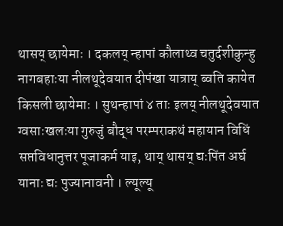थासय् छायेमाः । दकलय् न्हापां कौलाथ्व चतुर्दशीकुन्हु नागबहाःया नीलथूदेवयात दीपंखा यात्राय् ब्वति कायेत किसली छायेमाः । सुथन्हापां ४ ताः इलय् नीलथूदेवयात ग्वसाःखलःया गुरुजुं बौद्ध परम्पराकथं महायान विधिं सप्तविधानुत्तर पूजाकर्म याइ, थाय् थासय् द्यःपिंत अर्घ यानाः द्यः पुज्यानावनी । ल्यूल्यू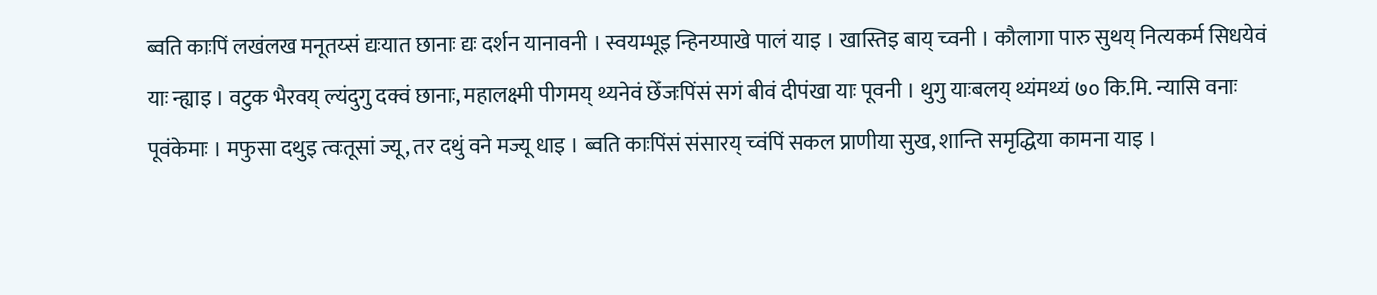ब्वति काःपिं लखंलख मनूतय्सं द्यःयात छानाः द्यः दर्शन यानावनी । स्वयम्भूइ न्हिनय्पाखे पालं याइ । खास्तिइ बाय् च्वनी । कौलागा पारु सुथय् नित्यकर्म सिधयेवं याः न्ह्याइ । वटुक भैरवय् ल्यंदुगु दक्वं छानाः, महालक्ष्मी पीगमय् थ्यनेवं छेँजःपिंसं सगं बीवं दीपंखा याः पूवनी । थुगु याःबलय् थ्यंमथ्यं ७० कि.मि. न्यासि वनाः पूवंकेमाः । मफुसा दथुइ त्वःतूसां ज्यू, तर दथुं वने मज्यू धाइ । ब्वति काःपिंसं संसारय् च्वंपिं सकल प्राणीया सुख, शान्ति समृद्धिया कामना याइ ।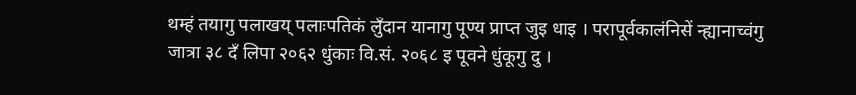थम्हं तयागु पलाखय् पलाःपतिकं लुँदान यानागु पूण्य प्राप्त जुइ धाइ । परापूर्वकालंनिसें न्ह्यानाच्वंगु जात्रा ३८ दँ लिपा २०६२ धुंकाः वि.सं. २०६८ इ पूवने धुंकूगु दु ।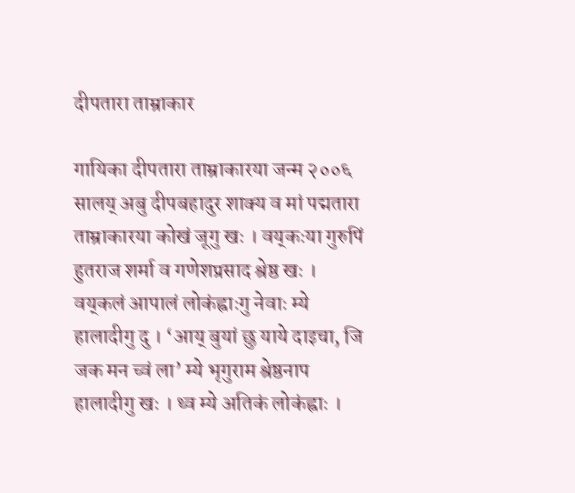दीपतारा ताम्राकार

गायिका दीपतारा ताम्राकारया जन्म २००६ सालय्‌ अबु दीपबहादुर शाक्य व मां पद्मतारा ताम्राकारया कोखं जूगु खः । वय्‌कःया गुरुपिं हुतराज शर्मा व गणेशप्रसाद श्रेष्ठ खः । वय्‌कलं आपालं लोकंह्वाःगु नेवाः म्ये हालादीगु दु । ‘आय्‌ बुयां छु याये दाइचा, जि जक मन च्वं ला’ म्ये भृगुराम श्रेष्ठनाप हालादीगु खः । थ्व म्ये अतिकं लोकंह्वाः ।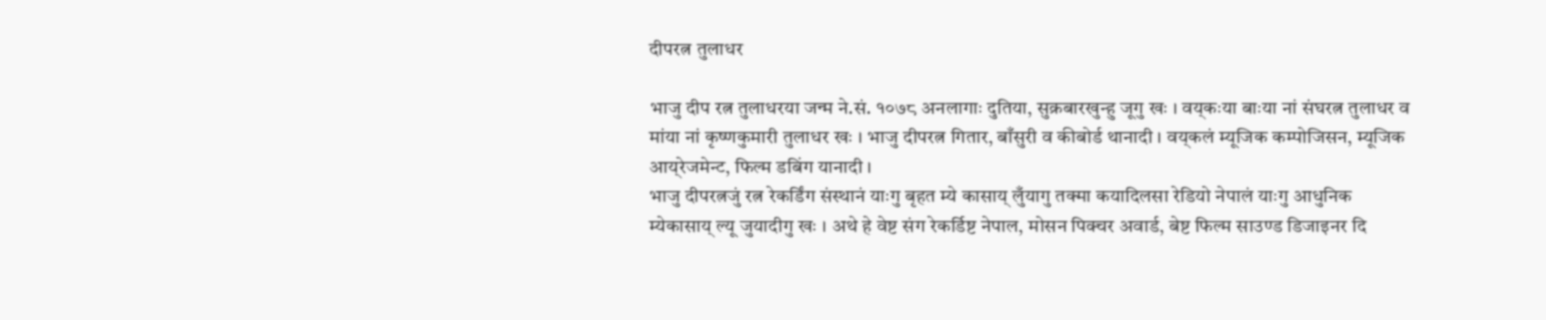दीपरत्न तुलाधर

भाजु दीप रत्न तुलाधरया जन्म ने.सं. १०७८ अनलागाः दुतिया, सुक्रबारखुन्हु जूगु खः । वय्‌कःया बाःया नां संघरत्न तुलाधर व मांया नां कृष्णकुमारी तुलाधर खः । भाजु दीपरत्न गितार, बाँसुरी व कीबोर्ड थानादी । वय्‌कलं म्यूजिक कम्पोजिसन, म्यूजिक आय्‌रेजमेन्ट, फिल्म डबिंग यानादी ।
भाजु दीपरत्नजुं रत्न रेकर्डिंग संस्थानं याःगु बृहत म्ये कासाय्‌ लुँयागु तक्मा कयादिलसा रेडियो नेपालं याःगु आधुनिक म्येकासाय्‌ ल्यू जुयादीगु खः । अथे हे वेष्ट संग रेकर्डिष्ट नेपाल, मोसन पिक्चर अवार्ड, बेष्ट फिल्म साउण्ड डिजाइनर दि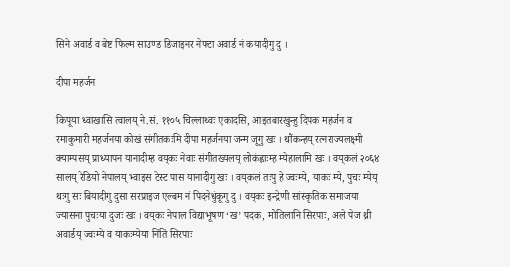सिने अवार्ड व बेष्ट फिल्म साउण्ड डिजाइनर नेफ्टा अवार्ड नं कयादीगु दु ।

दीपा महर्जन

किपूया ध्वाखासि त्वालय्‌ ने.सं. ११०५ चिल्लाथ्वः एकादसि, आइतबारखुन्हु दिपक महर्जन व रमाकुमारी महर्जनया कोखं संगीतकःमि दीपा महर्जनया जन्म जूगु खः । थौंकन्हय्‌ रत्नराज्यलक्ष्मी क्याम्पसय्‌ प्राध्यापन यानादीम्ह वय्‌कः नेवाः संगीतख्यलय्‌ लोकंह्वाःम्ह म्येहालामि खः । वय्‌कलं २०६४ सालय्‌ रेडियो नेपालय्‌ भ्वाइस टेस्ट पास यानादीगु खः । वय्‌कलं तःपु हे ज्वःम्ये, याकः म्ये, पुचः म्येय्‌ थःगु सः बियादीगु दुसा सरप्राइज एल्बम नं पिदनेधुंकूगु दु । वय्‌कः इन्द्रेणी सांस्कृतिक समाजया ज्यासना पुचःया दुजः खः । वय्‌कः नेपाल विद्याभूषण ‘ख’ पदक, मोतिलानि सिरपाः, अले पेज थ्री अवार्डय्‌ ज्वःम्ये व याकःम्येया निंतिं सिरपाः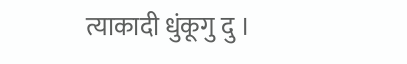त्याकादी धुंकूगु दु ।